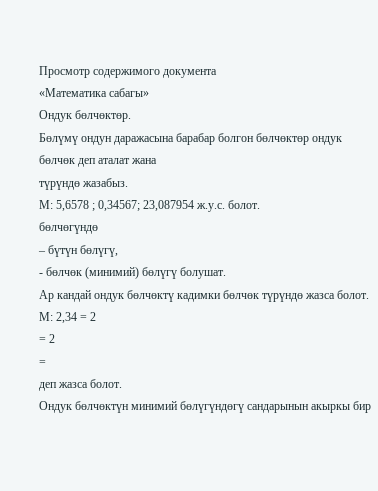Просмотр содержимого документа
«Математика сабагы»
Ондук бөлчөктөр.
Бөлүмү ондун даражасына барабар болгон бөлчөктөр ондук бөлчөк деп аталат жана
түрүндө жазабыз.
М: 5,6578 ; 0,34567; 23,087954 ж.у.с. болот.
бөлчөгүндө
– бүтүн бөлүгү,
- бөлчөк (минимий) бөлүгү болушат.
Ар кандай ондук бөлчөктү кадимки бөлчөк түрүндө жазса болот.
М: 2,34 = 2
= 2
=
деп жазса болот.
Ондук бөлчөктүн минимий бөлүгүндөгү сандарынын акыркы бир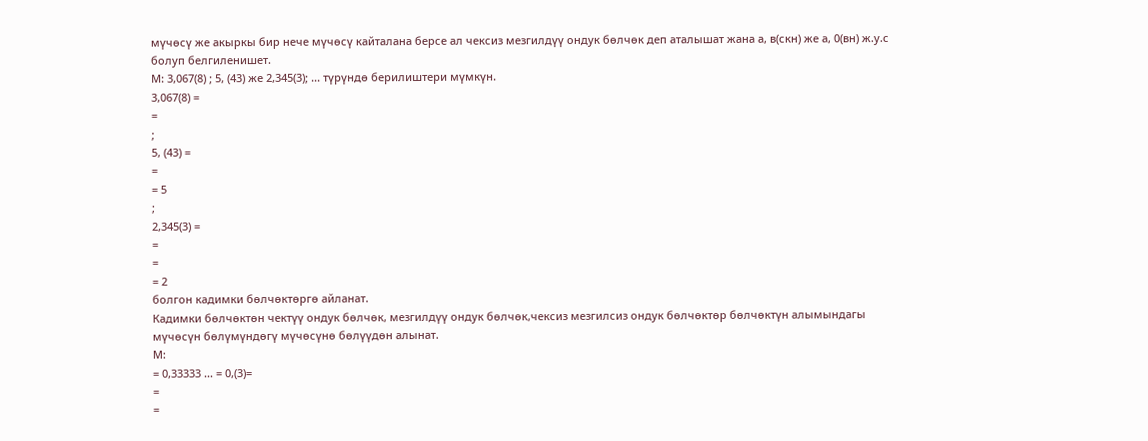мүчөсү же акыркы бир нече мүчөсү кайталана берсе ал чексиз мезгилдүү ондук бөлчөк деп аталышат жана а, в(скн) же а, 0(вн) ж.у.с болуп белгиленишет.
М: 3,067(8) ; 5, (43) же 2,345(3); ... түрүндө берилиштери мүмкүн.
3,067(8) =
=
;
5, (43) =
=
= 5
;
2,345(3) =
=
=
= 2
болгон кадимки бөлчөктөргө айланат.
Кадимки бөлчөктөн чектүү ондук бөлчөк, мезгилдүү ондук бөлчөк,чексиз мезгилсиз ондук бөлчөктөр бөлчөктүн алымындагы мүчөсүн бөлүмүндөгү мүчөсүнө бөлүүдөн алынат.
М:
= 0,33333 ... = 0,(3)=
=
=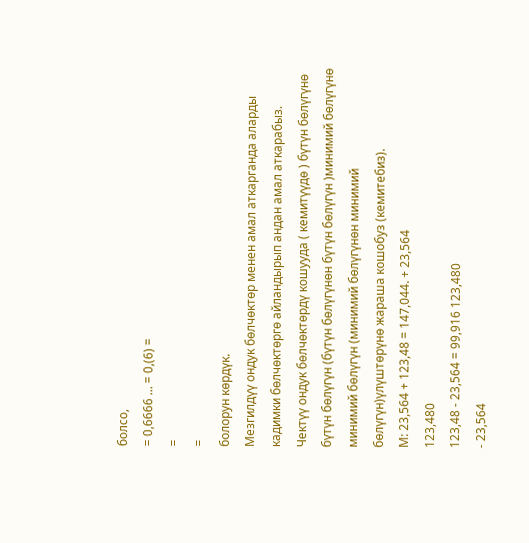болсо,
= 0,6666 ... = 0,(6) =
=
=
болорун көрдүк.
Мезгилдүү ондук бөлчөктөр менен амал аткарганда аларды кадимки бөлчөктөргө айландырып андан амал аткарабыз.
Чектүү ондук бөлчөктөрдү кошууда ( кемитүүдө ) бүтүн бөлүгүнө бүтүн бөлүгүн (бүтүн бөлүгүнөн бүтүн бөлүгүн )минимий бөлүгүнө минимий бөлүгүн (минимий бөлүгүнөн минимий бөлүгүн)үлүштөрүнө жараша кошобуз (кемитебиз).
М: 23,564 + 123,48 = 147,044. + 23,564
123,480
123,48 - 23,564 = 99,916 123,480
- 23,564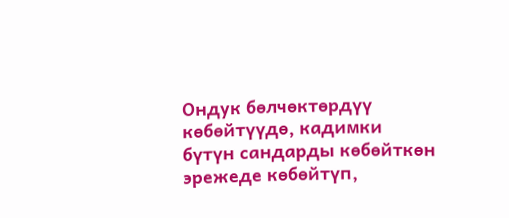Ондук бөлчөктөрдүү көбөйтүүдө, кадимки бүтүн сандарды көбөйткөн эрежеде көбөйтүп,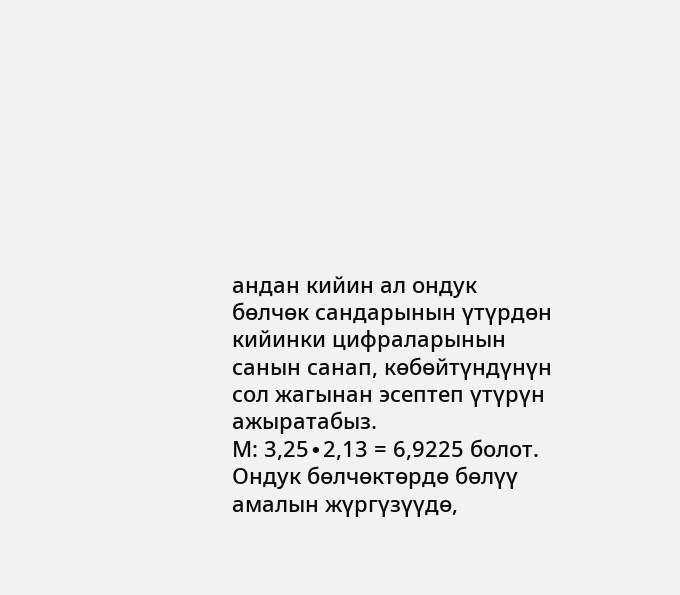андан кийин ал ондук бөлчөк сандарынын үтүрдөн кийинки цифраларынын санын санап, көбөйтүндүнүн сол жагынан эсептеп үтүрүн ажыратабыз.
М: 3,25∙2,13 = 6,9225 болот.
Ондук бөлчөктөрдө бөлүү амалын жүргүзүүдө,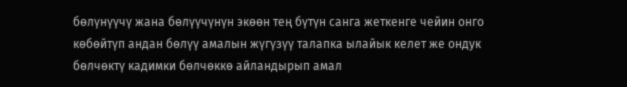бөлүнүүчү жана бөлүүчүнүн экөөн тең бүтүн санга жеткенге чейин онго көбөйтүп андан бөлүү амалын жүгүзүү талапка ылайык келет же ондук бөлчөктү кадимки бөлчөккө айландырып амал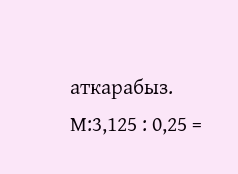аткарабыз.
М:3,125 : 0,25 =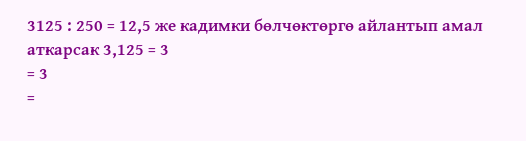3125 : 250 = 12,5 же кадимки бөлчөктөргө айлантып амал аткарсак 3,125 = 3
= 3
=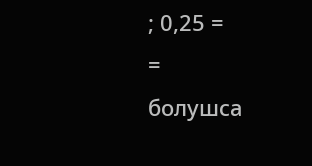; 0,25 =
=
болушса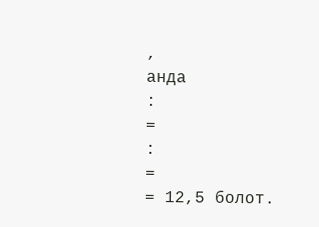,
анда
:
=
:
=
= 12,5 болот.